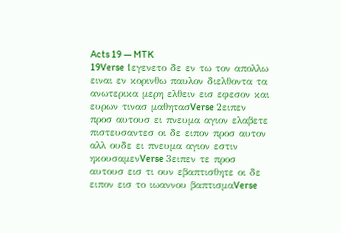Acts 19 — MTK
19Verse 1εγενετο δε εν τω τον απολλω ειναι εν κορινθω παυλον διελθοντα τα ανωτερικα μερη ελθειν εισ εφεσον και ευρων τινασ μαθητασVerse 2ειπεν προσ αυτουσ ει πνευμα αγιον ελαβετε πιστευσαντεσ οι δε ειπον προσ αυτον αλλ ουδε ει πνευμα αγιον εστιν ηκουσαμενVerse 3ειπεν τε προσ αυτουσ εισ τι ουν εβαπτισθητε οι δε ειπον εισ το ιωαννου βαπτισμαVerse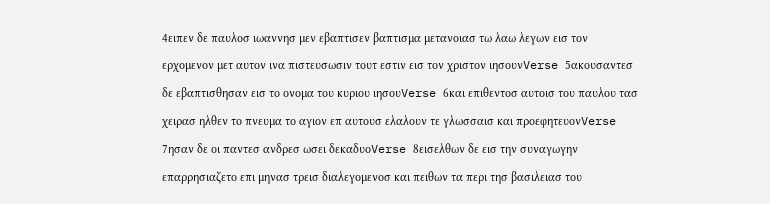4ειπεν δε παυλοσ ιωαννησ μεν εβαπτισεν βαπτισμα μετανοιασ τω λαω λεγων εισ τον ερχομενον μετ αυτον ινα πιστευσωσιν τουτ εστιν εισ τον χριστον ιησουνVerse 5ακουσαντεσ δε εβαπτισθησαν εισ το ονομα του κυριου ιησουVerse 6και επιθεντοσ αυτοισ του παυλου τασ χειρασ ηλθεν το πνευμα το αγιον επ αυτουσ ελαλουν τε γλωσσαισ και προεφητευονVerse 7ησαν δε οι παντεσ ανδρεσ ωσει δεκαδυοVerse 8εισελθων δε εισ την συναγωγην επαρρησιαζετο επι μηνασ τρεισ διαλεγομενοσ και πειθων τα περι τησ βασιλειασ του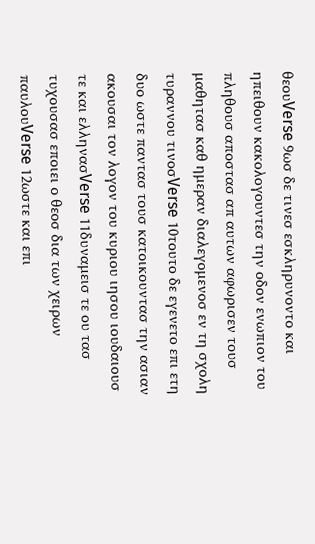θεουVerse 9ωσ δε τινεσ εσκληρυνοντο και ηπειθουν κακολογουντεσ την οδον ενωπιον του πληθουσ αποστασ απ αυτων αφωρισεν τουσ μαθητασ καθ ημεραν διαλεγομενοσ εν τη σχολη τυραννου τινοσVerse 10τουτο δε εγενετο επι ετη δυο ωστε παντασ τουσ κατοικουντασ την ασιαν ακουσαι τον λογον του κυριου ιησου ιουδαιουσ τε και ελληνασVerse 11δυναμεισ τε ου τασ τυχουσασ εποιει ο θεοσ δια των χειρων παυλουVerse 12ωστε και επι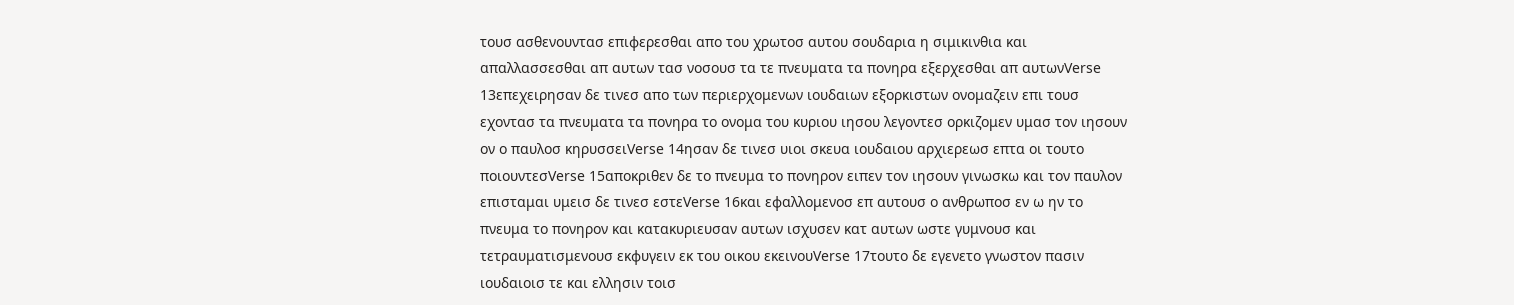τουσ ασθενουντασ επιφερεσθαι απο του χρωτοσ αυτου σουδαρια η σιμικινθια και απαλλασσεσθαι απ αυτων τασ νοσουσ τα τε πνευματα τα πονηρα εξερχεσθαι απ αυτωνVerse 13επεχειρησαν δε τινεσ απο των περιερχομενων ιουδαιων εξορκιστων ονομαζειν επι τουσ εχοντασ τα πνευματα τα πονηρα το ονομα του κυριου ιησου λεγοντεσ ορκιζομεν υμασ τον ιησουν ον ο παυλοσ κηρυσσειVerse 14ησαν δε τινεσ υιοι σκευα ιουδαιου αρχιερεωσ επτα οι τουτο ποιουντεσVerse 15αποκριθεν δε το πνευμα το πονηρον ειπεν τον ιησουν γινωσκω και τον παυλον επισταμαι υμεισ δε τινεσ εστεVerse 16και εφαλλομενοσ επ αυτουσ ο ανθρωποσ εν ω ην το πνευμα το πονηρον και κατακυριευσαν αυτων ισχυσεν κατ αυτων ωστε γυμνουσ και τετραυματισμενουσ εκφυγειν εκ του οικου εκεινουVerse 17τουτο δε εγενετο γνωστον πασιν ιουδαιοισ τε και ελλησιν τοισ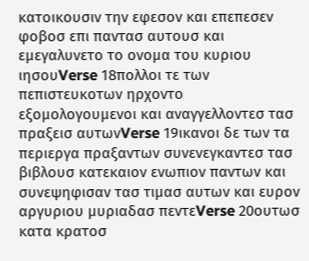κατοικουσιν την εφεσον και επεπεσεν φοβοσ επι παντασ αυτουσ και εμεγαλυνετο το ονομα του κυριου ιησουVerse 18πολλοι τε των πεπιστευκοτων ηρχοντο εξομολογουμενοι και αναγγελλοντεσ τασ πραξεισ αυτωνVerse 19ικανοι δε των τα περιεργα πραξαντων συνενεγκαντεσ τασ βιβλουσ κατεκαιον ενωπιον παντων και συνεψηφισαν τασ τιμασ αυτων και ευρον αργυριου μυριαδασ πεντεVerse 20ουτωσ κατα κρατοσ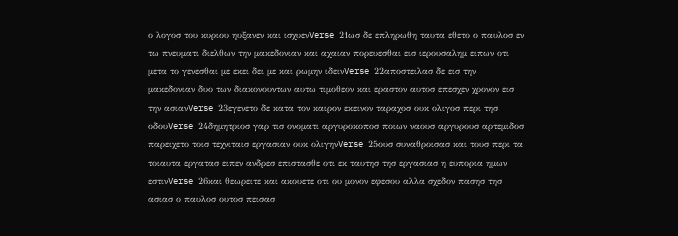ο λογοσ του κυριου ηυξανεν και ισχυενVerse 21ωσ δε επληρωθη ταυτα εθετο ο παυλοσ εν τω πνευματι διελθων την μακεδονιαν και αχαιαν πορευεσθαι εισ ιερουσαλημ ειπων οτι μετα το γενεσθαι με εκει δει με και ρωμην ιδεινVerse 22αποστειλασ δε εισ την μακεδονιαν δυο των διακονουντων αυτω τιμοθεον και εραστον αυτοσ επεσχεν χρονον εισ την ασιανVerse 23εγενετο δε κατα τον καιρον εκεινον ταραχοσ ουκ ολιγοσ περι τησ οδουVerse 24δημητριοσ γαρ τισ ονοματι αργυροκοποσ ποιων ναουσ αργυρουσ αρτεμιδοσ παρειχετο τοισ τεχνιταισ εργασιαν ουκ ολιγηνVerse 25ουσ συναθροισασ και τουσ περι τα τοιαυτα εργατασ ειπεν ανδρεσ επιστασθε οτι εκ ταυτησ τησ εργασιασ η ευπορια ημων εστινVerse 26και θεωρειτε και ακουετε οτι ου μονον εφεσου αλλα σχεδον πασησ τησ ασιασ ο παυλοσ ουτοσ πεισασ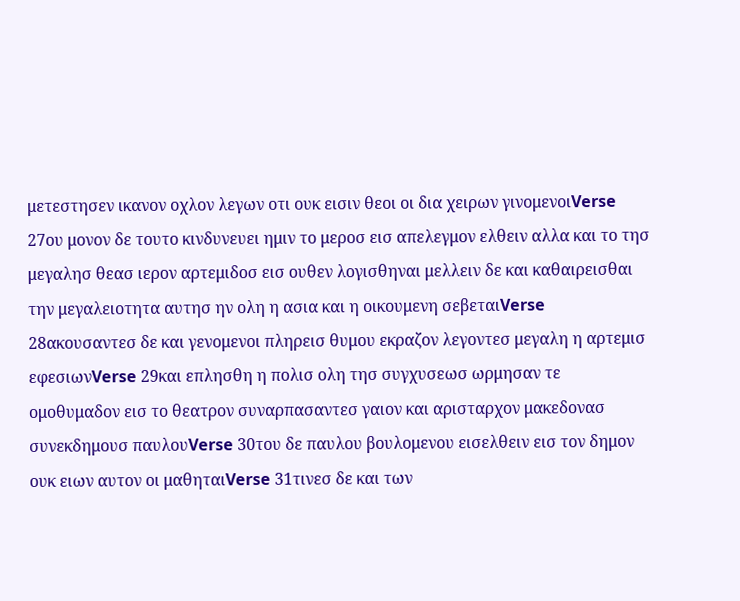μετεστησεν ικανον οχλον λεγων οτι ουκ εισιν θεοι οι δια χειρων γινομενοιVerse 27ου μονον δε τουτο κινδυνευει ημιν το μεροσ εισ απελεγμον ελθειν αλλα και το τησ μεγαλησ θεασ ιερον αρτεμιδοσ εισ ουθεν λογισθηναι μελλειν δε και καθαιρεισθαι την μεγαλειοτητα αυτησ ην ολη η ασια και η οικουμενη σεβεταιVerse 28ακουσαντεσ δε και γενομενοι πληρεισ θυμου εκραζον λεγοντεσ μεγαλη η αρτεμισ εφεσιωνVerse 29και επλησθη η πολισ ολη τησ συγχυσεωσ ωρμησαν τε ομοθυμαδον εισ το θεατρον συναρπασαντεσ γαιον και αρισταρχον μακεδονασ συνεκδημουσ παυλουVerse 30του δε παυλου βουλομενου εισελθειν εισ τον δημον ουκ ειων αυτον οι μαθηταιVerse 31τινεσ δε και των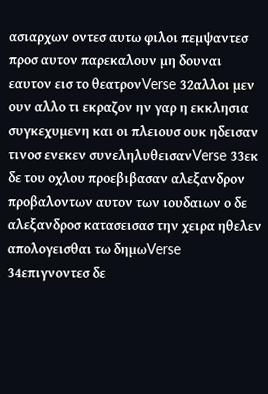ασιαρχων οντεσ αυτω φιλοι πεμψαντεσ προσ αυτον παρεκαλουν μη δουναι εαυτον εισ το θεατρονVerse 32αλλοι μεν ουν αλλο τι εκραζον ην γαρ η εκκλησια συγκεχυμενη και οι πλειουσ ουκ ηδεισαν τινοσ ενεκεν συνεληλυθεισανVerse 33εκ δε του οχλου προεβιβασαν αλεξανδρον προβαλοντων αυτον των ιουδαιων ο δε αλεξανδροσ κατασεισασ την χειρα ηθελεν απολογεισθαι τω δημωVerse 34επιγνοντεσ δε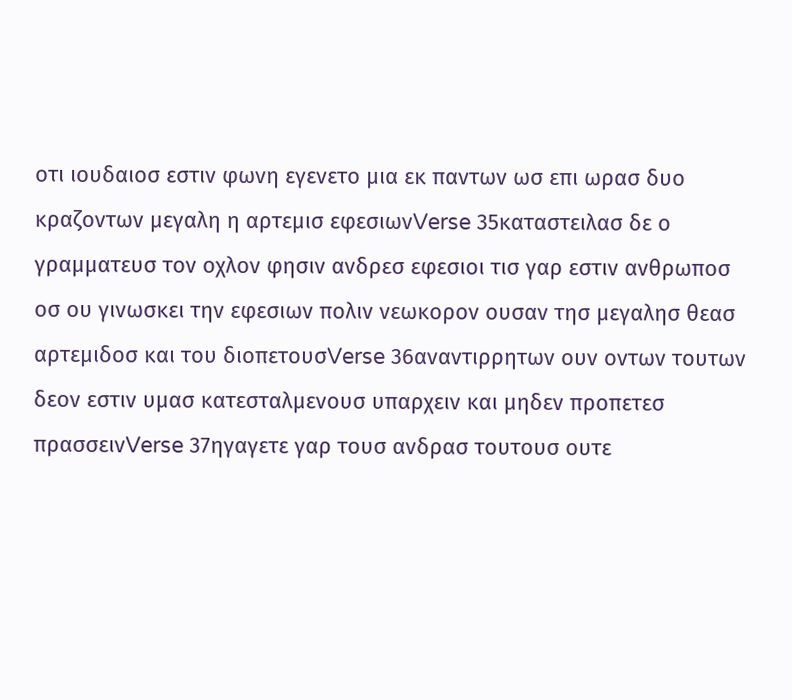οτι ιουδαιοσ εστιν φωνη εγενετο μια εκ παντων ωσ επι ωρασ δυο κραζοντων μεγαλη η αρτεμισ εφεσιωνVerse 35καταστειλασ δε ο γραμματευσ τον οχλον φησιν ανδρεσ εφεσιοι τισ γαρ εστιν ανθρωποσ οσ ου γινωσκει την εφεσιων πολιν νεωκορον ουσαν τησ μεγαλησ θεασ αρτεμιδοσ και του διοπετουσVerse 36αναντιρρητων ουν οντων τουτων δεον εστιν υμασ κατεσταλμενουσ υπαρχειν και μηδεν προπετεσ πρασσεινVerse 37ηγαγετε γαρ τουσ ανδρασ τουτουσ ουτε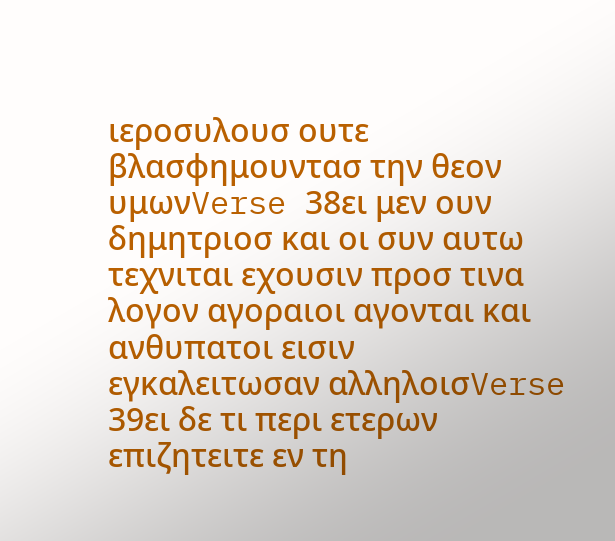ιεροσυλουσ ουτε βλασφημουντασ την θεον υμωνVerse 38ει μεν ουν δημητριοσ και οι συν αυτω τεχνιται εχουσιν προσ τινα λογον αγοραιοι αγονται και ανθυπατοι εισιν εγκαλειτωσαν αλληλοισVerse 39ει δε τι περι ετερων επιζητειτε εν τη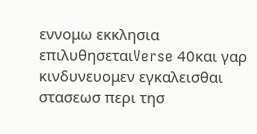εννομω εκκλησια επιλυθησεταιVerse 40και γαρ κινδυνευομεν εγκαλεισθαι στασεωσ περι τησ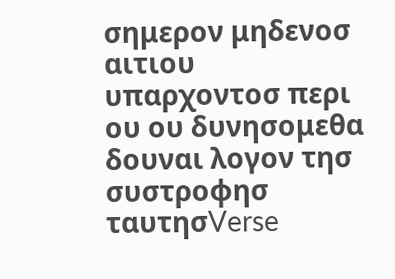σημερον μηδενοσ αιτιου υπαρχοντοσ περι ου ου δυνησομεθα δουναι λογον τησ συστροφησ ταυτησVerse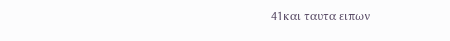41και ταυτα ειπων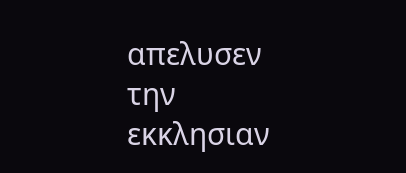απελυσεν την εκκλησιαν